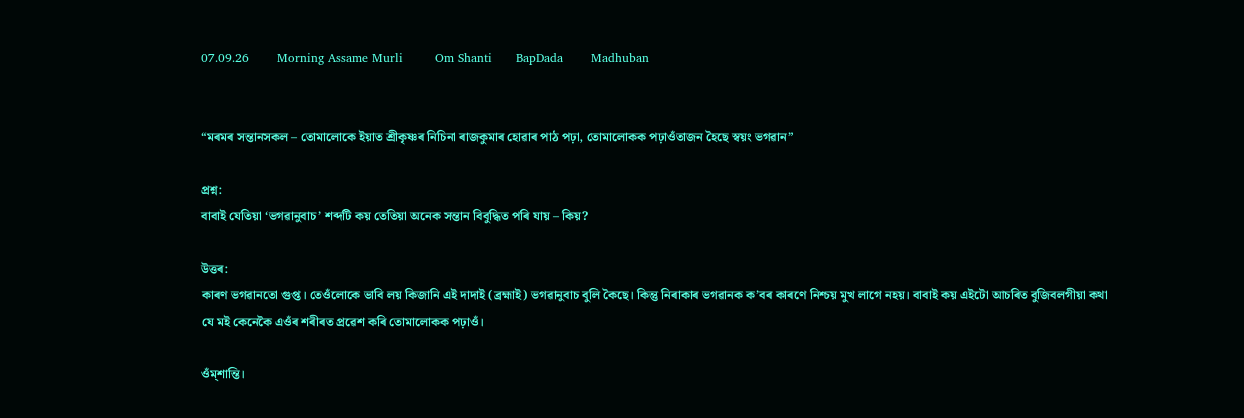07.09.26       Morning Assame Murli        Om Shanti      BapDada       Madhuban


“মৰমৰ সন্তানসকল – তোমালোকে ইয়াত শ্ৰীকৃষ্ণৰ নিচিনা ৰাজকুমাৰ হোৱাৰ পাঠ পঢ়া, তোমালোকক পঢ়াওঁতাজন হৈছে স্বয়ং ভগৱান”

প্ৰশ্ন:
বাবাই যেতিয়া ‘ভগৱানুবাচ’ শব্দটি কয় তেতিয়া অনেক সন্তান বিবুদ্ধিত পৰি যায় – কিয়?

উত্তৰ:
কাৰণ ভগৱানতো গুপ্ত। তেওঁলোকে ভাবি লয় কিজানি এই দাদাই (ব্ৰহ্মাই) ভগৱানুবাচ বুলি কৈছে। কিন্তু নিৰাকাৰ ভগৱানক ক’বৰ কাৰণে নিশ্চয় মুখ লাগে নহয়। বাবাই কয় এইটো আচৰিত বুজিবলগীয়া কথা যে মই কেনেকৈ এওঁৰ শৰীৰত প্ৰৱেশ কৰি তোমালোকক পঢ়াওঁ।

ওঁম্শান্তি।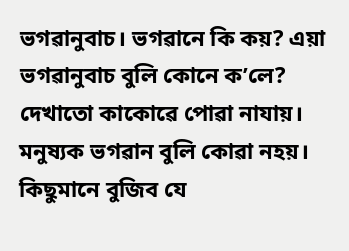ভগৱানুবাচ। ভগৱানে কি কয়? এয়া ভগৱানুবাচ বুলি কোনে ক’লে? দেখাতো কাকোৱে পোৱা নাযায়। মনুষ্যক ভগৱান বুলি কোৱা নহয়। কিছুমানে বুজিব যে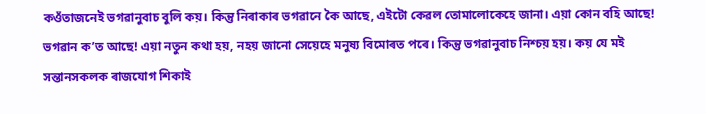কওঁতাজনেই ভগৱানুবাচ বুলি কয়। কিন্তু নিৰাকাৰ ভগৱানে কৈ আছে, এইটো কেৱল তোমালোকেহে জানা। এয়া কোন বহি আছে! ভগৱান ক’ত আছে! এয়া নতুন কথা হয়, নহয় জানো সেয়েহে মনুষ্য বিমোৰত পৰে। কিন্তু ভগৱানুবাচ নিশ্চয় হয়। কয় যে মই সন্তানসকলক ৰাজযোগ শিকাই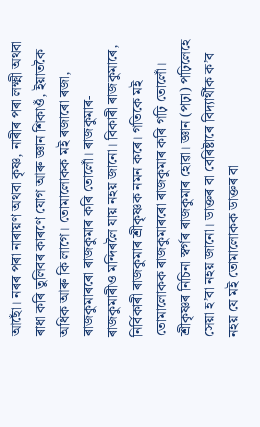আছোঁ। নৰৰ পৰা নাৰায়ণ অথবা কৃষ্ণ, নাৰীৰ পৰা লক্ষ্মী অথবা ৰাধা কৰি তুলিবৰ কাৰণে যোগ আৰু জ্ঞান শিকাওঁ, ইয়াতকৈ অধিক আৰু কি লাগে। তোমালোকক মই ৰজাৰো ৰজা, ৰাজকুমাৰৰো ৰাজকুমাৰ কৰি তোলোঁ। ৰাজকুমাৰ-ৰাজকুমাৰীও মন্দিৰলৈ যায় নহয় জানো। বিকাৰী ৰাজকুমাৰে, নিৰ্বিকাৰী ৰাজকুমাৰ শ্ৰীকৃষ্ণক নমন কৰে। গতিকে মই তোমালোকক ৰাজকুমাৰৰো ৰাজকুমাৰ কৰি গঢ়ি তোলোঁ। শ্ৰীকৃষ্ণৰ নিচিনা স্বৰ্গৰ ৰাজকুমাৰ হোৱা। জ্ঞান (পঢ়া) পঢ়িলেহে সেয়া হ’বা নহয় জানো। ডাক্তৰ বা বেৰিষ্টাৰে বিদ্যাৰ্থীক ক’ব নহয় যে মই তোমালোকক ডাক্তৰ বা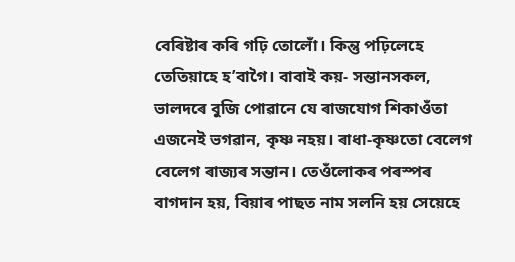বেৰিষ্টাৰ কৰি গঢ়ি তোলোঁ। কিন্তু পঢ়িলেহে তেতিয়াহে হ’বাগৈ। বাবাই কয়- সন্তানসকল, ভালদৰে বুজি পোৱানে যে ৰাজযোগ শিকাওঁতা এজনেই ভগৱান, কৃষ্ণ নহয়। ৰাধা-কৃষ্ণতো বেলেগ বেলেগ ৰাজ্যৰ সন্তান। তেওঁলোকৰ পৰস্পৰ বাগদান হয়, বিয়াৰ পাছত নাম সলনি হয় সেয়েহে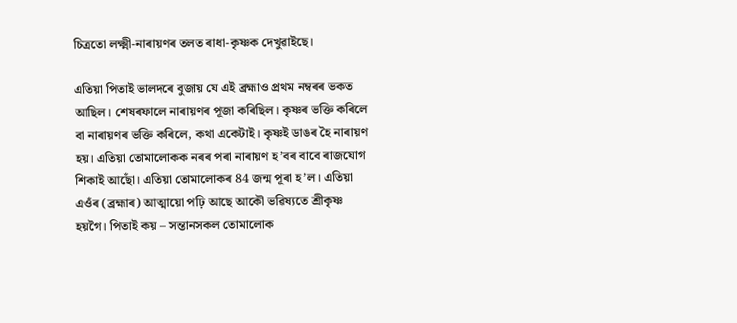চিত্ৰতো লক্ষ্মী-নাৰায়ণৰ তলত ৰাধা-কৃষ্ণক দেখুৱাইছে।

এতিয়া পিতাই ভালদৰে বুজায় যে এই ব্ৰহ্মাও প্ৰথম নম্বৰৰ ভকত আছিল। শেষৰফালে নাৰায়ণৰ পূজা কৰিছিল। কৃষ্ণৰ ভক্তি কৰিলে বা নাৰায়ণৰ ভক্তি কৰিলে, কথা একেটাই। কৃষ্ণই ডাঙৰ হৈ নাৰায়ণ হয়। এতিয়া তোমালোকক নৰৰ পৰা নাৰায়ণ হ’বৰ বাবে ৰাজযোগ শিকাই আছোঁ। এতিয়া তোমালোকৰ 84 জন্ম পূৰা হ’ল। এতিয়া এওঁৰ (ব্ৰহ্মাৰ) আত্মায়ো পঢ়ি আছে আকৌ ভৱিষ্যতে শ্ৰীকৃষ্ণ হয়গৈ। পিতাই কয় – সন্তানসকল তোমালোক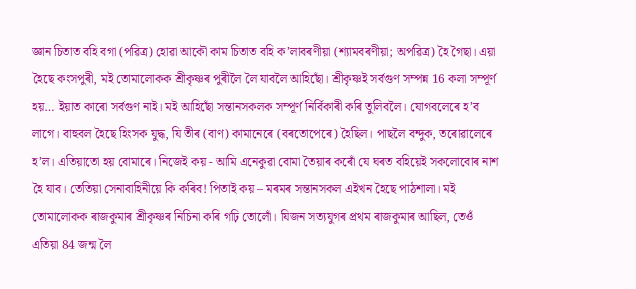জ্ঞান চিতাত বহি বগা (পৱিত্ৰ) হোৱা আকৌ কাম চিতাত বহি ক’লাবৰণীয়া (শ্যামবৰণীয়া; অপৱিত্ৰ) হৈ গৈছা। এয়া হৈছে কংসপুৰী, মই তোমালোকক শ্ৰীকৃষ্ণৰ পুৰীলৈ লৈ যাবলৈ আহিছোঁ। শ্ৰীকৃষ্ণই সৰ্বগুণ সম্পন্ন 16 কলা সম্পূৰ্ণ হয়… ইয়াত কাৰো সৰ্বগুণ নাই। মই আহিছোঁ সন্তানসকলক সম্পূৰ্ণ নিৰ্বিকাৰী কৰি তুলিবলৈ। যোগবলেৰে হ’ব লাগে। বাহুবল হৈছে হিংসক যুদ্ধ, যি তীৰ (বাণ) কামানেৰে (বৰতোপেৰে) হৈছিল। পাছলৈ বন্দুক, তৰোৱালেৰে হ’ল। এতিয়াতো হয় বোমাৰে। নিজেই কয় - আমি এনেকুৱা বোমা তৈয়াৰ কৰোঁ যে ঘৰত বহিয়েই সকলোবোৰ নাশ হৈ যাব। তেতিয়া সেনাবাহিনীয়ে কি কৰিব! পিতাই কয় – মৰমৰ সন্তানসকল এইখন হৈছে পাঠশালা। মই তোমালোকক ৰাজকুমাৰ শ্ৰীকৃষ্ণৰ নিচিনা কৰি গঢ়ি তোলোঁ। যিজন সত্যযুগৰ প্ৰথম ৰাজকুমাৰ আছিল, তেওঁ এতিয়া 84 জন্ম লৈ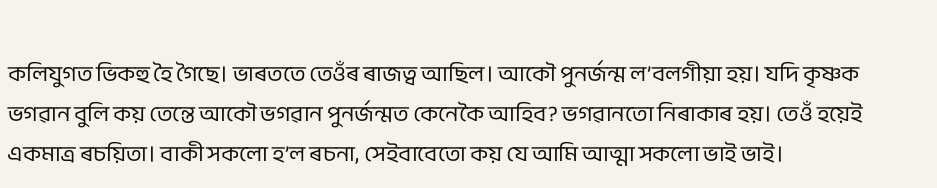কলিযুগত ভিকহু হৈ গৈছে। ভাৰততে তেওঁৰ ৰাজত্ব আছিল। আকৌ পুনৰ্জন্ম ল’বলগীয়া হয়। যদি কৃষ্ণক ভগৱান বুলি কয় তেন্তে আকৌ ভগৱান পুনৰ্জন্মত কেনেকৈ আহিব? ভগৱানতো নিৰাকাৰ হয়। তেওঁ হয়েই একমাত্ৰ ৰচয়িতা। বাকী সকলো হ’ল ৰচনা, সেইবাবেতো কয় যে আমি আত্মা সকলো ভাই ভাই।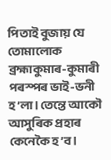পিতাই বুজায় যে তোমালোক ব্ৰহ্মাকুমাৰ-কুমাৰী পৰস্পৰ ভাই-ভনী হ’লা। তেন্তে আকৌ আসুৰিক প্ৰহাৰ কেনেকৈ হ’ব।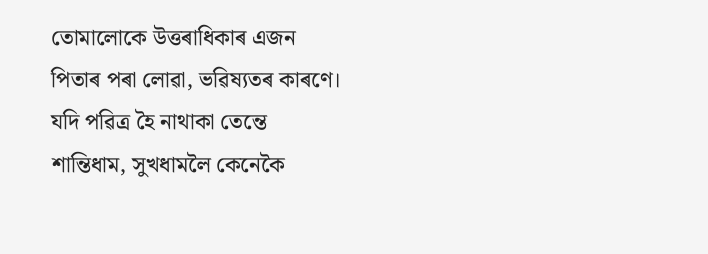তোমালোকে উত্তৰাধিকাৰ এজন পিতাৰ পৰা লোৱা, ভৱিষ্যতৰ কাৰণে। যদি পৱিত্ৰ হৈ নাথাকা তেন্তে শান্তিধাম, সুখধামলৈ কেনেকৈ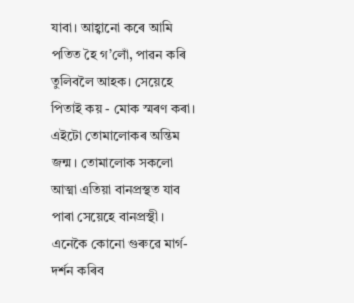যাবা। আহ্বানো কৰে আমি পতিত হৈ গ’লোঁ, পাৱন কৰি তুলিবলৈ আহক। সেয়েহে পিতাই কয় - মোক স্মৰণ কৰা। এইটো তোমালোকৰ অন্তিম জন্ম। তোমালোক সকলো আত্মা এতিয়া বানপ্ৰস্থত যাব পাৰা সেয়েহে বানপ্ৰস্থী। এনেকৈ কোনো গুৰুৱে মাৰ্গ-দৰ্শন কৰিব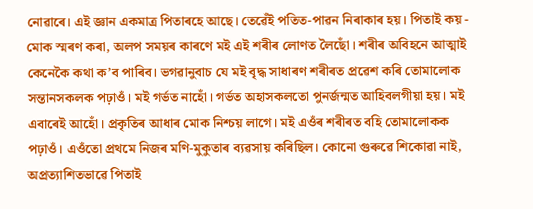নোৱাৰে। এই জ্ঞান একমাত্ৰ পিতাৰহে আছে। তেৱেঁই পতিত-পাৱন নিৰাকাৰ হয়। পিতাই কয় - মোক স্মৰণ কৰা, অলপ সময়ৰ কাৰণে মই এই শৰীৰ লোণত লৈছোঁ। শৰীৰ অবিহনে আত্মাই কেনেকৈ কথা ক’ব পাৰিব। ভগৱানুবাচ যে মই বৃদ্ধ সাধাৰণ শৰীৰত প্ৰৱেশ কৰি তোমালোক সন্তানসকলক পঢ়াওঁ। মই গৰ্ভত নাহোঁ। গৰ্ভত অহাসকলতো পুনৰ্জন্মত আহিবলগীয়া হয়। মই এবাৰেই আহোঁ। প্ৰকৃতিৰ আধাৰ মোক নিশ্চয় লাগে। মই এওঁৰ শৰীৰত বহি তোমালোকক পঢ়াওঁ। এওঁতো প্ৰথমে নিজৰ মণি-মুকুতাৰ ব্যৱসায় কৰিছিল। কোনো গুৰুৱে শিকোৱা নাই, অপ্ৰত্যাশিতভাৱে পিতাই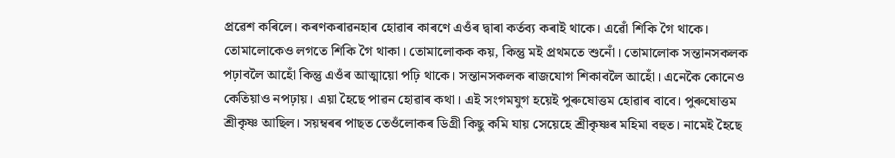প্ৰৱেশ কৰিলে। কৰণকৰাৱনহাৰ হোৱাৰ কাৰণে এওঁৰ দ্বাৰা কৰ্তব্য কৰাই থাকে। এৱোঁ শিকি গৈ থাকে। তোমালোকেও লগতে শিকি গৈ থাকা। তোমালোকক কয়, কিন্তু মই প্ৰথমতে শুনোঁ। তোমালোক সন্তানসকলক পঢ়াবলৈ আহোঁ কিন্তু এওঁৰ আত্মায়ো পঢ়ি থাকে। সন্তানসকলক ৰাজযোগ শিকাবলৈ আহোঁ। এনেকৈ কোনেও কেতিয়াও নপঢ়ায়। এয়া হৈছে পাৱন হোৱাৰ কথা। এই সংগমযুগ হয়েই পুৰুষোত্তম হোৱাৰ বাবে। পুৰুষোত্তম শ্ৰীকৃষ্ণ আছিল। সয়ম্বৰৰ পাছত তেওঁলোকৰ ডিগ্ৰী কিছু কমি যায় সেয়েহে শ্ৰীকৃষ্ণৰ মহিমা বহুত। নামেই হৈছে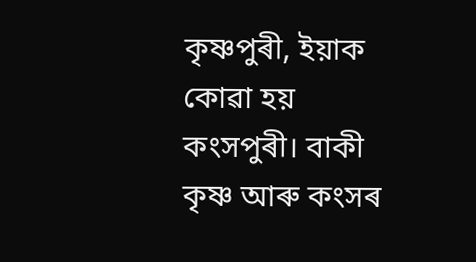কৃষ্ণপুৰী, ইয়াক কোৱা হয় কংসপুৰী। বাকী কৃষ্ণ আৰু কংসৰ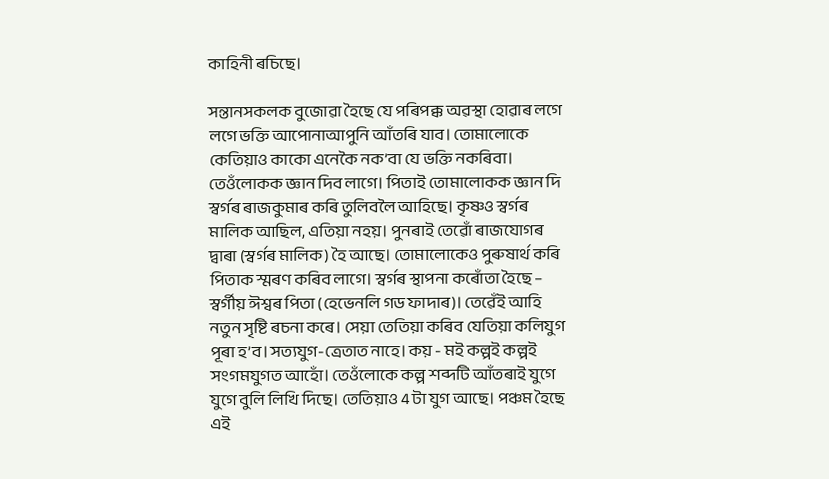কাহিনী ৰচিছে।

সন্তানসকলক বুজোৱা হৈছে যে পৰিপক্ক অৱস্থা হোৱাৰ লগে লগে ভক্তি আপোনাআপুনি আঁতৰি যাব। তোমালোকে কেতিয়াও কাকো এনেকৈ নক’বা যে ভক্তি নকৰিবা। তেওঁলোকক জ্ঞান দিব লাগে। পিতাই তোমালোকক জ্ঞান দি স্বৰ্গৰ ৰাজকুমাৰ কৰি তুলিবলৈ আহিছে। কৃষ্ণও স্বৰ্গৰ মালিক আছিল, এতিয়া নহয়। পুনৰাই তেৱোঁ ৰাজযোগৰ দ্বাৰা (স্বৰ্গৰ মালিক) হৈ আছে। তোমালোকেও পুৰুষাৰ্থ কৰি পিতাক স্মৰণ কৰিব লাগে। স্বৰ্গৰ স্থাপনা কৰোঁতা হৈছে – স্বৰ্গীয় ঈশ্বৰ পিতা (হেভেনলি গড ফাদাৰ)। তেৱেঁই আহি নতুন সৃষ্টি ৰচনা কৰে। সেয়া তেতিয়া কৰিব যেতিয়া কলিযুগ পূৰা হ’ব। সত্যযুগ-ত্ৰেতাত নাহে। কয় - মই কল্পই কল্পই সংগমযুগত আহোঁ। তেওঁলোকে কল্প শব্দটি আঁতৰাই যুগে যুগে বুলি লিখি দিছে। তেতিয়াও 4 টা যুগ আছে। পঞ্চম হৈছে এই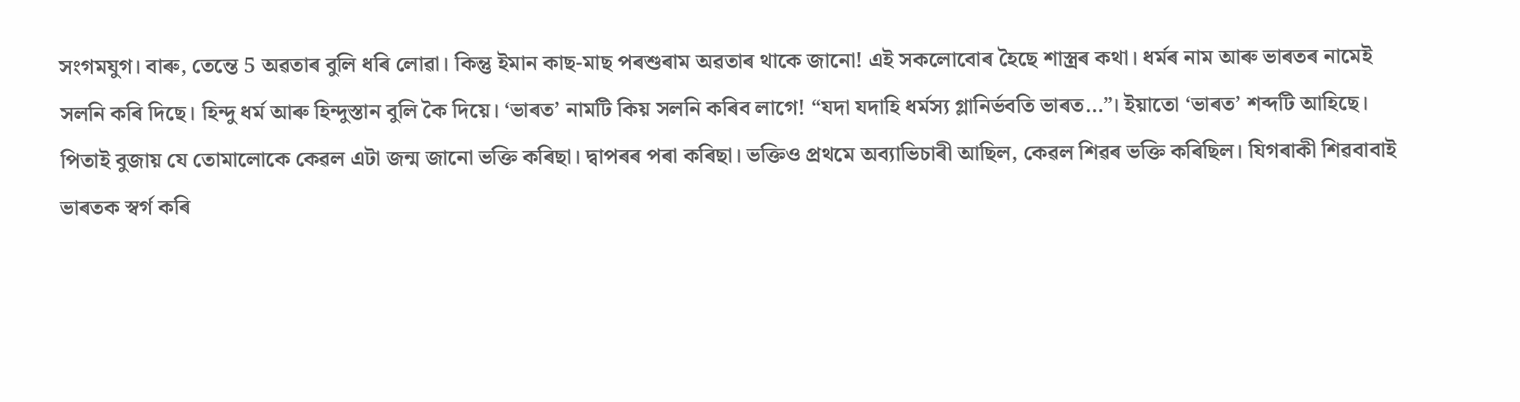সংগমযুগ। বাৰু, তেন্তে 5 অৱতাৰ বুলি ধৰি লোৱা। কিন্তু ইমান কাছ-মাছ পৰশুৰাম অৱতাৰ থাকে জানো! এই সকলোবোৰ হৈছে শাস্ত্ৰৰ কথা। ধৰ্মৰ নাম আৰু ভাৰতৰ নামেই সলনি কৰি দিছে। হিন্দু ধৰ্ম আৰু হিন্দুস্তান বুলি কৈ দিয়ে। ‘ভাৰত’ নামটি কিয় সলনি কৰিব লাগে! “যদা যদাহি ধৰ্মস্য গ্লানিৰ্ভবতি ভাৰত…”। ইয়াতো ‘ভাৰত’ শব্দটি আহিছে। পিতাই বুজায় যে তোমালোকে কেৱল এটা জন্ম জানো ভক্তি কৰিছা। দ্বাপৰৰ পৰা কৰিছা। ভক্তিও প্ৰথমে অব্যাভিচাৰী আছিল, কেৱল শিৱৰ ভক্তি কৰিছিল। যিগৰাকী শিৱবাবাই ভাৰতক স্বৰ্গ কৰি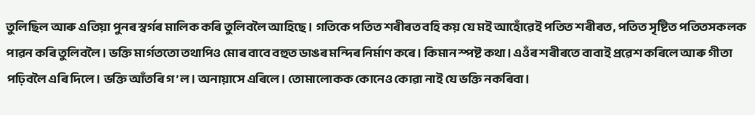তুলিছিল আৰু এতিয়া পুনৰ স্বৰ্গৰ মালিক কৰি তুলিবলৈ আহিছে। গতিকে পতিত শৰীৰত বহি কয় যে মই আহোঁৱেই পতিত শৰীৰত, পতিত সৃষ্টিত পতিতসকলক পাৱন কৰি তুলিবলৈ। ভক্তি মাৰ্গততো তথাপিও মোৰ বাবে বহুত ডাঙৰ মন্দিৰ নিৰ্মাণ কৰে। কিমান স্পষ্ট কথা। এওঁৰ শৰীৰতে বাবাই প্ৰৱেশ কৰিলে আৰু গীতা পঢ়িবলৈ এৰি দিলে। ভক্তি আঁতৰি গ’ল। অনায়াসে এৰিলে। তোমালোকক কোনেও কোৱা নাই যে ভক্তি নকৰিবা।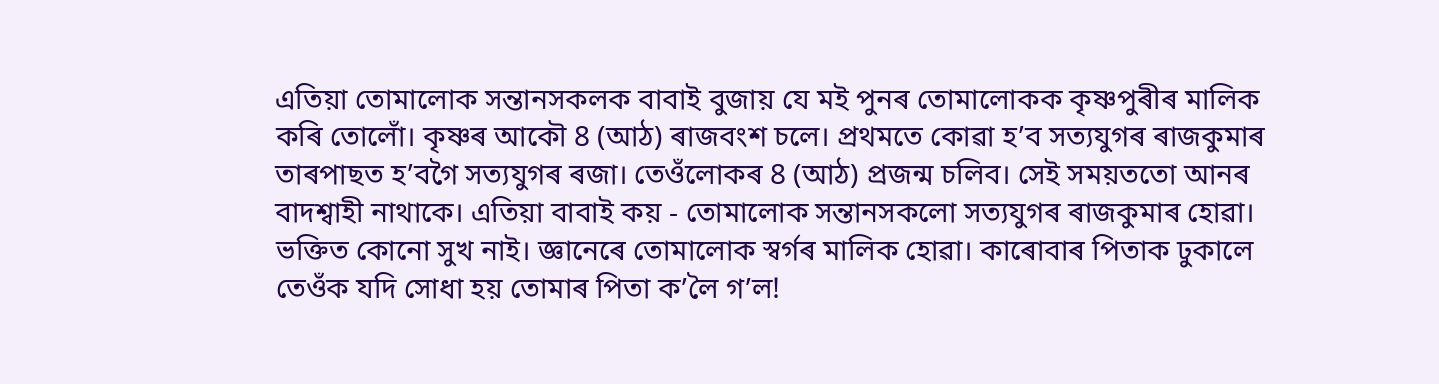এতিয়া তোমালোক সন্তানসকলক বাবাই বুজায় যে মই পুনৰ তোমালোকক কৃষ্ণপুৰীৰ মালিক কৰি তোলোঁ। কৃষ্ণৰ আকৌ 8 (আঠ) ৰাজবংশ চলে। প্ৰথমতে কোৱা হ’ব সত্যযুগৰ ৰাজকুমাৰ তাৰপাছত হ’বগৈ সত্যযুগৰ ৰজা। তেওঁলোকৰ 8 (আঠ) প্ৰজন্ম চলিব। সেই সময়ততো আনৰ বাদশ্বাহী নাথাকে। এতিয়া বাবাই কয় - তোমালোক সন্তানসকলো সত্যযুগৰ ৰাজকুমাৰ হোৱা। ভক্তিত কোনো সুখ নাই। জ্ঞানেৰে তোমালোক স্বৰ্গৰ মালিক হোৱা। কাৰোবাৰ পিতাক ঢুকালে তেওঁক যদি সোধা হয় তোমাৰ পিতা ক’লৈ গ’ল!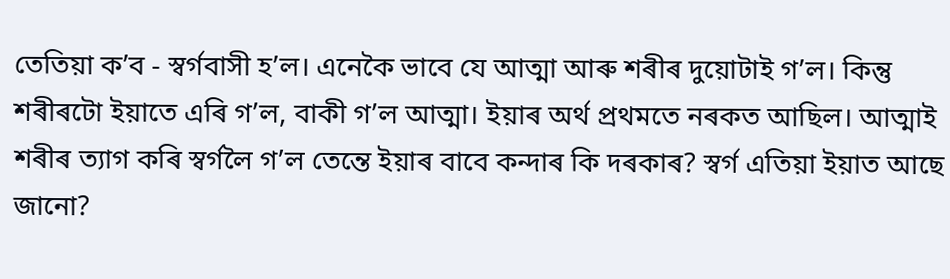তেতিয়া ক’ব - স্বৰ্গবাসী হ’ল। এনেকৈ ভাবে যে আত্মা আৰু শৰীৰ দুয়োটাই গ’ল। কিন্তু শৰীৰটো ইয়াতে এৰি গ’ল, বাকী গ’ল আত্মা। ইয়াৰ অৰ্থ প্ৰথমতে নৰকত আছিল। আত্মাই শৰীৰ ত্যাগ কৰি স্বৰ্গলৈ গ’ল তেন্তে ইয়াৰ বাবে কন্দাৰ কি দৰকাৰ? স্বৰ্গ এতিয়া ইয়াত আছে জানো?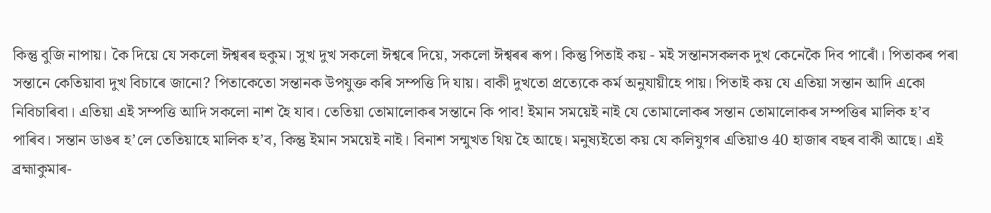কিন্তু বুজি নাপায়। কৈ দিয়ে যে সকলো ঈশ্বৰৰ হুকুম। সুখ দুখ সকলো ঈশ্বৰে দিয়ে, সকলো ঈশ্বৰৰ ৰূপ। কিন্তু পিতাই কয় - মই সন্তানসকলক দুখ কেনেকৈ দিব পাৰোঁ। পিতাকৰ পৰা সন্তানে কেতিয়াবা দুখ বিচাৰে জানো? পিতাকেতো সন্তানক উপযুক্ত কৰি সম্পত্তি দি যায়। বাকী দুখতো প্ৰত্যেকে কৰ্ম অনুযায়ীহে পায়। পিতাই কয় যে এতিয়া সন্তান আদি একো নিবিচাৰিবা। এতিয়া এই সম্পত্তি আদি সকলো নাশ হৈ যাব। তেতিয়া তোমালোকৰ সন্তানে কি পাব! ইমান সময়েই নাই যে তোমালোকৰ সন্তান তোমালোকৰ সম্পত্তিৰ মালিক হ’ব পাৰিব। সন্তান ডাঙৰ হ’লে তেতিয়াহে মালিক হ’ব, কিন্তু ইমান সময়েই নাই। বিনাশ সন্মুখত থিয় হৈ আছে। মনুষ্যইতো কয় যে কলিযুগৰ এতিয়াও 40 হাজাৰ বছৰ বাকী আছে। এই ব্ৰহ্মাকুমাৰ-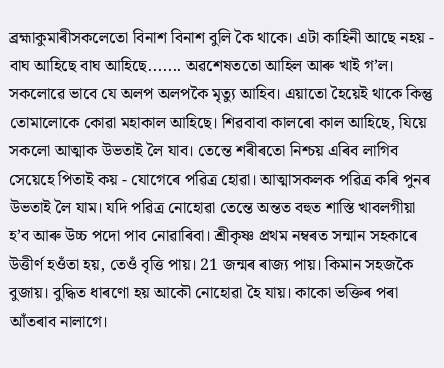ব্ৰহ্মাকুমাৰীসকলেতো বিনাশ বিনাশ বুলি কৈ থাকে। এটা কাহিনী আছে নহয় - বাঘ আহিছে বাঘ আহিছে....... অৱশেষততো আহিল আৰু খাই গ’ল। সকলোৱে ভাবে যে অলপ অলপকৈ মৃত্যু আহিব। এয়াতো হৈয়েই থাকে কিন্তু তোমালোকে কোৱা মহাকাল আহিছে। শিৱবাবা কালৰো কাল আহিছে, যিয়ে সকলো আত্মাক উভতাই লৈ যাব। তেন্তে শৰীৰতো নিশ্চয় এৰিব লাগিব সেয়েহে পিতাই কয় - যোগেৰে পৱিত্ৰ হোৱা। আত্মাসকলক পৱিত্ৰ কৰি পুনৰ উভতাই লৈ যাম। যদি পৱিত্ৰ নোহোৱা তেন্তে অন্তত বহুত শাস্তি খাবলগীয়া হ’ব আৰু উচ্চ পদো পাব নোৱাৰিবা। শ্ৰীকৃষ্ণ প্ৰথম নম্বৰত সন্মান সহকাৰে উত্তীৰ্ণ হওঁতা হয়, তেওঁ বৃত্তি পায়। 21 জন্মৰ ৰাজ্য পায়। কিমান সহজকৈ বুজায়। বুদ্ধিত ধাৰণো হয় আকৌ নোহোৱা হৈ যায়। কাকো ভক্তিৰ পৰা আঁতৰাব নালাগে।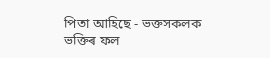পিতা আহিছে - ভক্তসকলক ভক্তিৰ ফল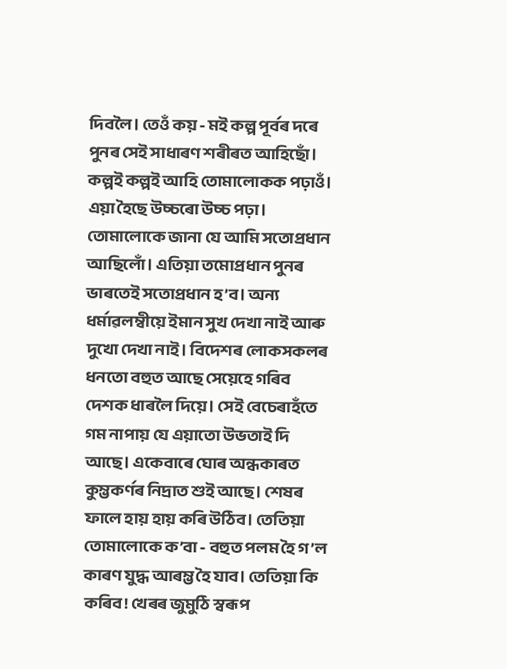দিবলৈ। তেওঁ কয় - মই কল্প পূৰ্বৰ দৰে পুনৰ সেই সাধাৰণ শৰীৰত আহিছোঁ। কল্পই কল্পই আহি তোমালোকক পঢ়াওঁ। এয়া হৈছে উচ্চৰো উচ্চ পঢ়া। তোমালোকে জানা যে আমি সতোপ্ৰধান আছিলোঁ। এতিয়া তমোপ্ৰধান পুনৰ ভাৰতেই সতোপ্ৰধান হ’ব। অন্য ধৰ্মাৱলম্বীয়ে ইমান সুখ দেখা নাই আৰু দুখো দেখা নাই। বিদেশৰ লোকসকলৰ ধনতো বহুত আছে সেয়েহে গৰিব দেশক ধাৰলৈ দিয়ে। সেই বেচেৰাহঁতে গম নাপায় যে এয়াতো উভতাই দি আছে। একেবাৰে ঘোৰ অন্ধকাৰত কুম্ভকৰ্ণৰ নিদ্ৰাত শুই আছে। শেষৰ ফালে হায় হায় কৰি উঠিব। তেতিয়া তোমালোকে ক’বা - বহুত পলম হৈ গ’ল কাৰণ যুদ্ধ আৰম্ভ হৈ যাব। তেতিয়া কি কৰিব! খেৰৰ জুমুঠি স্বৰূপ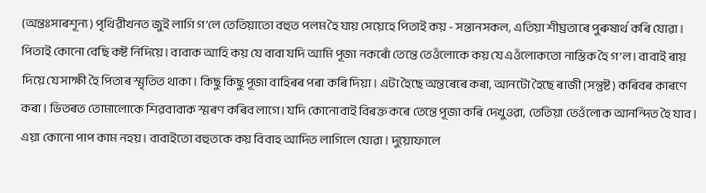(অন্তঃসাৰশূন্য) পৃথিৱীখনত জুই লাগি গ’লে তেতিয়াতো বহুত পলম হৈ যায় সেয়েহে পিতাই কয় - সন্তানসকল, এতিয়া শীঘ্ৰতাৰে পুৰুষাৰ্থ কৰি যোৱা। পিতাই কোনো বেছি কষ্ট নিদিয়ে। বাবাক আহি কয় যে বাবা যদি আমি পূজা নকৰোঁ তেন্তে তেওঁলোকে কয় যে এওঁলোকতো নাস্তিক হৈ গ’ল। বাবাই ৰায় দিয়ে যে সাক্ষী হৈ পিতাৰ স্মৃতিত থাকা। কিছু কিছু পূজা বাহিৰৰ পৰা কৰি দিয়া। এটা হৈছে অন্তৰেৰে কৰা, আনটো হৈছে ৰাজী (সন্তুষ্ট) কৰিবৰ কাৰণে কৰা। ভিতৰত তোমালোকে শিৱবাবাক স্মৰণ কৰিব লাগে। যদি কোনোবাই বিৰক্ত কৰে তেন্তে পূজা কৰি দেখুওৱা, তেতিয়া তেওঁলোক আনন্দিত হৈ যাব। এয়া কোনো পাপ কাম নহয়। বাবাইতো বহুতকে কয় বিবাহ আদিত লাগিলে যোৱা। দুয়োফালে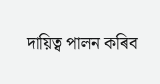দায়িত্ব পালন কৰিব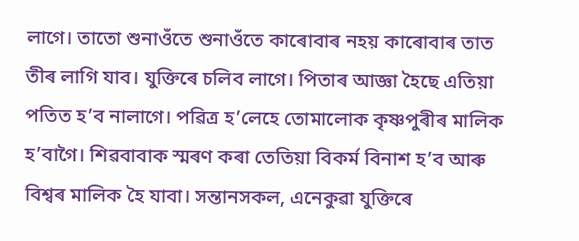লাগে। তাতো শুনাওঁতে শুনাওঁতে কাৰোবাৰ নহয় কাৰোবাৰ তাত তীৰ লাগি যাব। যুক্তিৰে চলিব লাগে। পিতাৰ আজ্ঞা হৈছে এতিয়া পতিত হ’ব নালাগে। পৱিত্ৰ হ’লেহে তোমালোক কৃষ্ণপুৰীৰ মালিক হ’বাগৈ। শিৱবাবাক স্মৰণ কৰা তেতিয়া বিকৰ্ম বিনাশ হ’ব আৰু বিশ্বৰ মালিক হৈ যাবা। সন্তানসকল, এনেকুৱা যুক্তিৰে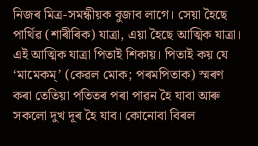নিজৰ মিত্ৰ-সমন্ধীয়ক বুজাব লাগে। সেয়া হৈছে পাৰ্থিৱ (শাৰীৰিক) যাত্ৰা, এয়া হৈছে আত্মিক যাত্ৰা। এই আত্মিক যাত্ৰা পিতাই শিকায়। পিতাই কয় যে ‘মামেকম্‌’ (কেৱল মোক; পৰমপিতাক) স্মৰণ কৰা তেতিয়া পতিতৰ পৰা পাৱন হৈ যাবা আৰু সকলো দুখ দূৰ হৈ যাব। কোনোবা বিৰল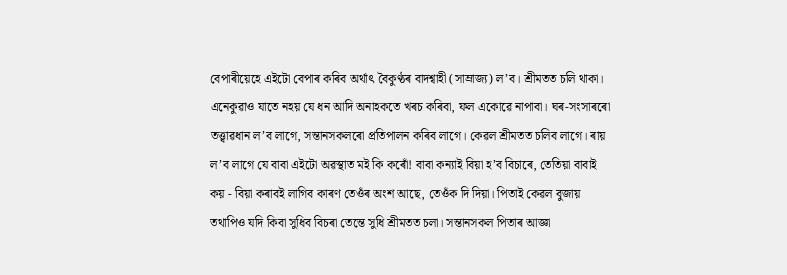বেপাৰীয়েহে এইটো বেপাৰ কৰিব অৰ্থাৎ বৈকুণ্ঠৰ বাদশ্বাহী (সাম্ৰাজ্য) ল’ব। শ্ৰীমতত চলি থাকা। এনেকুৱাও যাতে নহয় যে ধন আদি অনাহকতে খৰচ কৰিবা, ফল একোৱে নাপাবা। ঘৰ-সংসাৰৰো তত্ত্বাৱধান ল’ব লাগে, সন্তানসকলৰো প্ৰতিপালন কৰিব লাগে। কেৱল শ্ৰীমতত চলিব লাগে। ৰায় ল’ব লাগে যে বাবা এইটো অৱস্থাত মই কি কৰোঁ! বাবা কন্যাই বিয়া হ’ব বিচাৰে, তেতিয়া বাবাই কয় - বিয়া কৰাবই লাগিব কাৰণ তেওঁৰ অংশ আছে, তেওঁক দি দিয়া। পিতাই কেৱল বুজায় তথাপিও যদি কিবা সুধিব বিচৰা তেন্তে সুধি শ্ৰীমতত চলা। সন্তানসকল পিতাৰ আজ্ঞা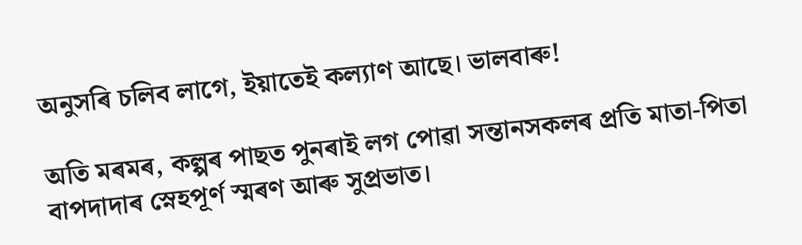অনুসৰি চলিব লাগে, ইয়াতেই কল্যাণ আছে। ভালবাৰু!

অতি মৰমৰ, কল্পৰ পাছত পুনৰাই লগ পোৱা সন্তানসকলৰ প্ৰতি মাতা-পিতা বাপদাদাৰ স্নেহপূৰ্ণ স্মৰণ আৰু সুপ্ৰভাত।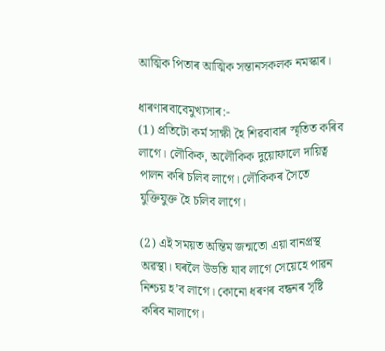আত্মিক পিতাৰ আত্মিক সন্তানসকলক নমস্কাৰ।

ধাৰণাৰবাবেমুখ্যসাৰ:-
(1) প্ৰতিটো কৰ্ম সাক্ষী হৈ শিৱবাবাৰ স্মৃতিত কৰিব লাগে। লৌকিক, অলৌকিক দুয়োফালে দায়িত্ব পালন কৰি চলিব লাগে। লৌকিকৰ সৈতে যুক্তিযুক্ত হৈ চলিব লাগে।

(2) এই সময়ত অন্তিম জন্মতো এয়া বানপ্ৰস্থ অৱস্থা। ঘৰলৈ উভতি যাব লাগে সেয়েহে পাৱন নিশ্চয় হ’ব লাগে। কোনো ধৰণৰ বন্ধনৰ সৃষ্টি কৰিব নালাগে।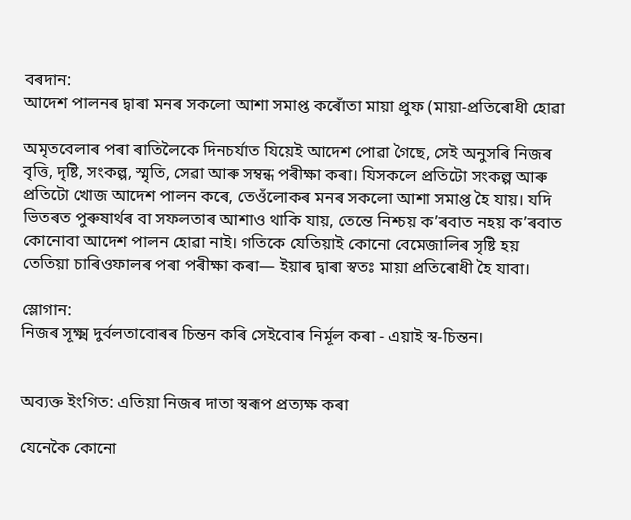বৰদান:
আদেশ পালনৰ দ্বাৰা মনৰ সকলো আশা সমাপ্ত কৰোঁতা মায়া প্ৰুফ (মায়া-প্ৰতিৰোধী হোৱা

অমৃতবেলাৰ পৰা ৰাতিলৈকে দিনচৰ্যাত যিয়েই আদেশ পোৱা গৈছে, সেই অনুসৰি নিজৰ বৃত্তি, দৃষ্টি, সংকল্প, স্মৃতি, সেৱা আৰু সম্বন্ধ পৰীক্ষা কৰা। যিসকলে প্ৰতিটো সংকল্প আৰু প্ৰতিটো খোজ আদেশ পালন কৰে, তেওঁলোকৰ মনৰ সকলো আশা সমাপ্ত হৈ যায়। যদি ভিতৰত পুৰুষাৰ্থৰ বা সফলতাৰ আশাও থাকি যায়, তেন্তে নিশ্চয় ক’ৰবাত নহয় ক’ৰবাত কোনোবা আদেশ পালন হোৱা নাই। গতিকে যেতিয়াই কোনো বেমেজালিৰ সৃষ্টি হয় তেতিয়া চাৰিওফালৰ পৰা পৰীক্ষা কৰা— ইয়াৰ দ্বাৰা স্বতঃ মায়া প্ৰতিৰোধী হৈ যাবা।

স্লোগান:
নিজৰ সূক্ষ্ম দুৰ্বলতাবোৰৰ চিন্তন কৰি সেইবোৰ নিৰ্মূল কৰা - এয়াই স্ব-চিন্তন।


অব্যক্ত ইংগিত: এতিয়া নিজৰ দাতা স্বৰূপ প্ৰত্যক্ষ কৰা

যেনেকৈ কোনো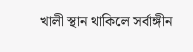খালী স্থান থাকিলে সৰ্বাঙ্গীন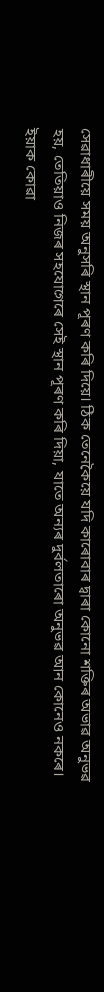সেৱাধাৰীয়ে সময় অনুসৰি স্থান পূৰণ কৰি দিয়ে। ঠিক তেনেকৈয়ে যদি কাৰোবাৰ দ্বাৰা কোনো শক্তিৰ অভাৱ অনুভৱ হয়, তেতিয়াও নিজৰ সহযোগেৰে সেই স্থান পূৰণ কৰি দিয়া, যাতে অন্যৰ দুৰ্বলতাৰো অনুভৱ আন কোনেও নকৰে। ইয়াক কোৱা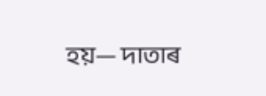হয়— দাতাৰ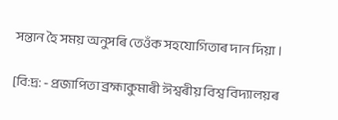সন্তান হৈ সময় অনুসৰি তেওঁক সহযোগিতাৰ দান দিয়া।

[বি:দ্ৰ: - প্ৰজাপিতা ব্ৰহ্মাকুমাৰী ঈশ্বৰীয় বিশ্ব বিদ্যালয়ৰ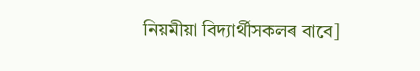নিয়মীয়া বিদ্যাৰ্থীসকলৰ বাবে]